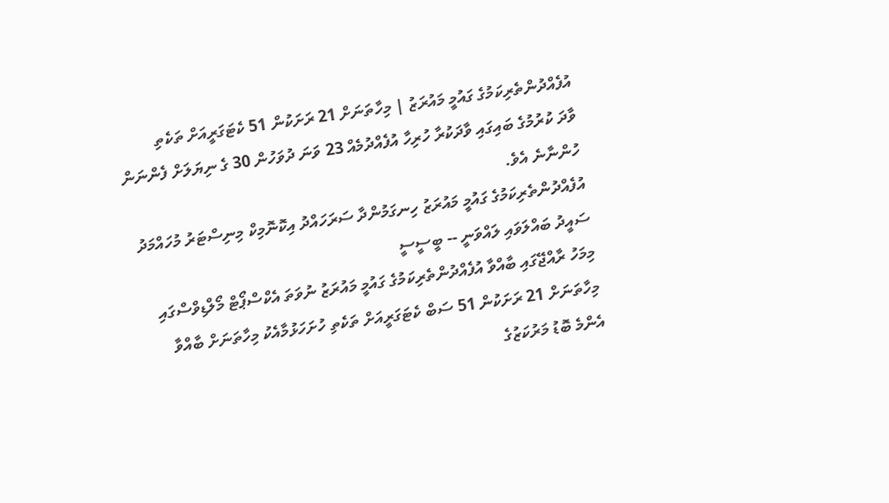އުފެއްދުންތެރިކަމުގެ ގައުމީ މައުރަޒު | މިހާތަނަށް 21 ރަށަކުން 51 ކެޓަގަރީއަށް ތަކެތި
ވާދަ ކުރުމުގެ ބައިގައި ވާދަކުރާ ހުރިހާ އުފެއްދުމެއް 23 ވަނަ ދުވަހުން 30 ގެ ނިޔަލަށް ފެންނަން ހުންނާނެ އެވެ.
އުފެއްދުންތެރިކަމުގެ ގައުމީ މައުރަޒު ހިނގަމުންދާ ސަރަހައްދު އިކޮނޮމިކް މިނިސްޓަރު މުހައްމަދު ސައީދު ބައްލަވައި ލައްވަނީ -- ބީސީސީ
މިމަހު ރާއްޖޭގައި ބާއްވާ އުފެއްދުންތެރިކަމުގެ ގައުމީ މައުރަޒު ނުވަތަ އެކްސްޕޯޓް މޯލްޑިވްސްގައި މިހާތަނަށް 21 ރަށަކުން 51 ސަބް ކެޓަގަރީއަށް ތަކެތި ހުށަހަޅުމާއެކު މިހާތަނަށް ބާއްވާ އެންމެ ބޮޑު މަރުކަޒުގެ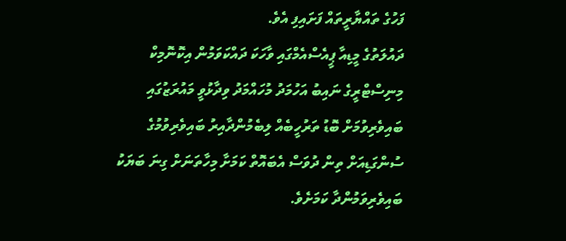ފަހުގެ ތައްޔާރީތައް ފަށައިފި އެވެ.
ދައުލަތުގެ މީޑިއާ ޕީއެސްއެމްގައި ވާހަކަ ދައްކަވަމުން އިކޮނޮމިކް މިނިސްޓްރީގެ ނައިބު އަހުމަދު މުހައްމަދު ވިދާޅުވީ މައުރަޒުގައި ބައިވެރިވުމަށް ބޮޑު ތަރުހީބެއް ލިބެމުންދާއިރު ބައިވެރިވުމުގެ ސުންގަޑިއަށް ތިން ދުވަސް އެބައޮތް ކަމަށާ މިހާތަނަށް ގިނަ ބަޔަކު ބައިވެރިވަމުންދާ ކަމަށެވެ.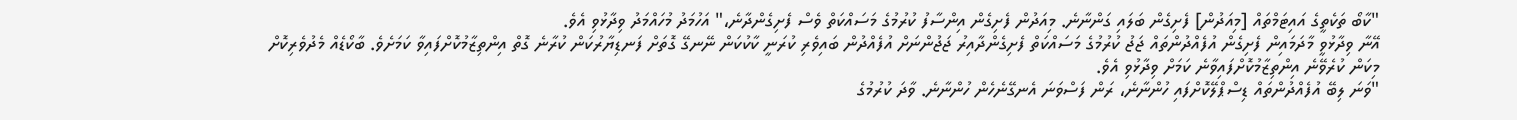"ކާބޯ ތަކެތީގެ އައިޓަމްތައް [މިއަދުން] ފެށިގެން ބަލައި ގަންނާނެ. މިއަދުން ފެށިގެން އިންސާފު ކުރުމުގެ މަސައްކަތް ވެސް ފެށިގެންދާނެ،" އަހުމަދު މުހައްމަދު ވިދާޅުވި އެވެ.
އޭނާ ވިދާޅުވީ މާދަމައިން ފެށިގެން އުފެއްދުންތައް ޖަޖު ކުރުމުގެ މަސައްކަތް ފެށިގެންދާއިރު ޖަޖުންނަށް އުފެއްދުން ބައިވެރި ކުރަނީ ކާކުކަން ނޭނގޭ ގޮތަށް ފަނޑިޔާރުކަން ކުރާނެ ގޮތް އިންތިޒާމުކޮށްފައިވާ ކަމަށެވެ. ބާކޯޑެއް މެދުވެރިކޮށް މިކަން ކުރެވޭނެ އިންތިޒާމުކޮށްފައިވާނެ ކަމަށް ވިދާޅުވި އެވެ.
"ވަނަ ލިބޭ އުފެއްދުންތައް ޑިސްޕްލޭކޮށްފައި ހުންނާނެ، ރަން ފަސްވަނަ އެނގޭނެހެން ހުންނާނެ. ވާދަ ކުރުމުގެ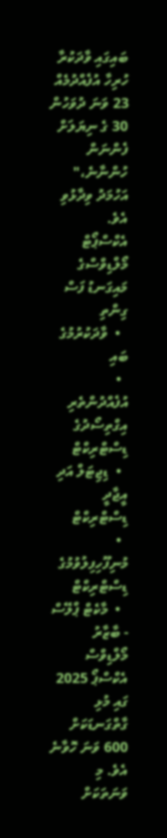ބައިގައި ވާދަކުރާ ހުރިހާ އުފެއްދުމެއް 23 ވަނަ ދުވަހުން 30 ގެ ނިޔަލަށް ފެންނަން ހުންނާނެ،" އަހުމަދު ވިދާޅުވި އެވެ.
އެކްސްޕޯޓް މޯލްޑިވްސްގެ މައިގަނޑު ފަސް ގިންތި
  •  ވާދަކުރުމުގެ ބައި
  •  އުފެއްދުންތެރި އިގްތިސޯދުގެ ޑިސްޓްރިކްޓް
  •  ޑިޖިޓަލް އަދި އީޖާދީ ޑިސްޓްރިކްޓް
  •  މުނިފޫހިފިލުވުމުގެ ޑިސްޓްރިކްޓް
  •  މާކެޓް ޕްލޭސް - ބާޒާރު
މޯލްޑިވްސް އެކްސްޕޯ 2025 ގައި މުޅި ގާތްގަނޑަކަށް 600 ވަނަ ހޮވާނެ އެވެ. މި ވަނަތަކަށް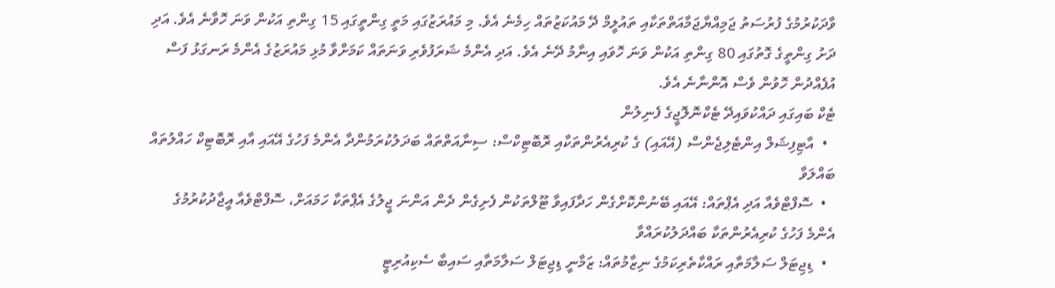ވާދަކުރުމުގެ ފުރުސަތު ޖަމިއްޔާޖަމާއަތްތަކާއި ތައުލީމް ދޭ މައުކަޒުތައް ހިމެނެ އެވެ. މި މައުރަޒުގައި މަތީ ގިންތީގައި 15 ގިންތި އަކުން ވަނަ ހޮވާނެ އެވެ. އަދި ދަށު ގިންތީގެ ގޮތުގައި 80 ގިންތި އަކުން ވަނަ ހޮވައި އިނާމު ދޭނެ އެވެ. އަދި އެންމެ ޝަރަފުވެރި ވަނަތައް ކަމަށްވާ މުޅި މައުރަޒުގެ އެންމެ ރަނގަޅު ފަސް އުފެއްދުން ހޮވުން ވެސް އޮންނާނެ އެވެ.
ޓެކް ބައިގައި ދައްކުވައިދޭ ޓެކްނޮލޮޖީގެ ފެނިލުން
  •  އާޓިފިޝަލް އިންޓެލިޖެންސް (އޭއައި) ގެ ކުރިއެރުންތަކާއި ރޮބޮޓިކްސް: ސިނާއަތްތައް ބަދަލުކުރަމުންދާ އެންމެ ފަހުގެ އޭއައި އާއި ރޮބޮޓިކް ހައްލުތައް ބައްލަވާ
  •  ސޮފްޓްވެއާ އަދި އެޕްތައް: އޭއައި ބޭނުންކޮށްގެން ހަދާފައިވާ ޓޫލްތަކުން ފެށިގެން ދެން އަންނަ ޖީލުގެ އެޕްތަކާ ހަމައަށް، ސޮފްޓްވެއާ އީޖާދުކުރުމުގެ އެންމެ ފަހުގެ ކުރިއެރުންތަކާ ބައްދަލުކުރައްވާ
  •  ޑިޖިޓަލް ސަލާމަތާއި ރައްކާތެރިކަމުގެ ނިޒާމުތައް: ޒަމާނީ ޑިޖިޓަލް ސަލާމަތާއި ސައިބާ ސެކިއުރިޓީ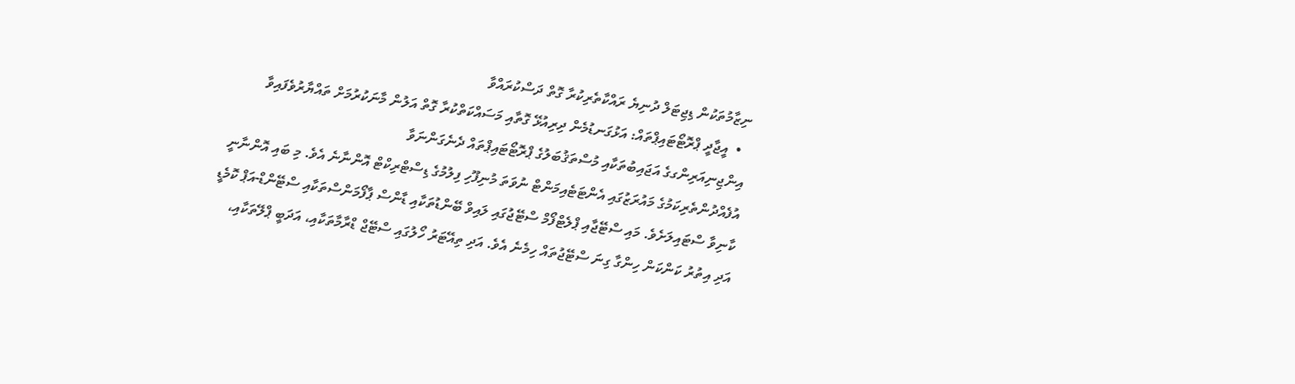ނިޒާމުތަކުން ޑިޖިޓަލް ދުނިޔެ ރައްކާތެރިކުރާ ގޮތް ދަސްކުރައްވާ
  •  އީޖާދީ ޕްރޮޓޯޓައިޕްތައް: އަޅުގަނޑުމެން ދިރިއުޅޭ ގޮތާއި މަސައްކަތްކުރާ ގޮތް އަލުން މާނަކުރުމަށް ތައްޔާރުވެފައިވާ އިންޖިނިއަރިންގގެ އަޖައިބުތަކާއި މުސްތަޤުބަލުގެ ޕްރޮޓޯޓައިޕްތައް ދެނެގަންނަވާ
އުފެއްދުންތެރިކަމުގެ މައުރަޒުގައި އެންޓަޓެއިމަންޓް ނުވަތަ މުނިފޫހި ފިލުމުގެ ޑިސްޓްރިކްޓް އޮންނާނެ އެވެ. މި ބައި އޮންނާނީ ކާނިވާ ސްޓައިލަށެވެ. މައި ސްޓޭޖާއި ޕްލެޓްފޯމް ސްޓޭޖުގައި ލައިވް ބޭންޑުތަކާއި ޑާންސް ޕާފޯމަންސްތަކާއި ސްޓޭންޑް-އަޕް ކޮމެޑީ އަދި އިތުރު ކަންކަން ހިންގާ ގިނަ ސްޓޭޖުތައް ހިމެނެ އެވެ. އަދި ތިއޭޓަރު ހޯލުގައި ސްޓޭޖް ޑްރާމާތަކާއި، އަދަބީ ޕްލޭތަކާއި،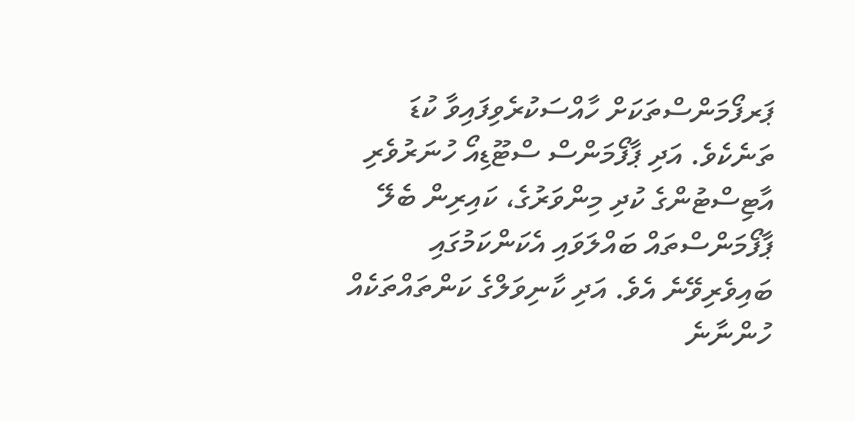ޕަރފޯމަންސްތަކަށް ހާއްސަކުރެވިފައިވާ ކުޑަ ތަނެކެވެ. އަދި ޕާފޯމަންސް ސްޓޫޑިއޯ ހުނަރުވެރި އާޓިސްޓުންގެ ކުދި މިންވަރުގެ، ކައިރިން ބެލޭ ޕާފޯމަންސްތައް ބައްލަވައި އެކަންކަމުގައި ބައިވެރިވޭނެ އެވެ. އަދި ކާނިވަލްގެ ކަންތައްތަކެއް ހުންނާނެ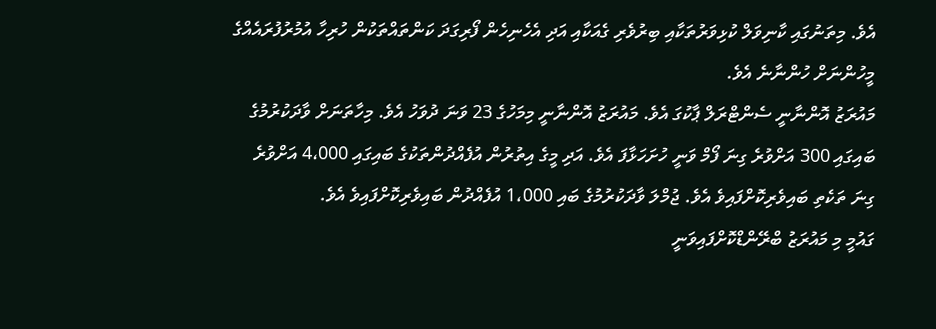އެވެ. މިތަނުގައި ކާނިވަލް ކުޅިވަރުތަކާއި ބިރުވެރި ގެއަކާއި އަދި އެހެނިހެން ފޯރިގަދަ ކަންތައްތަކުން ހުރިހާ އުމުރުފުރައެއްގެ މީހުންނަށް ހުންނާނެ އެވެ.
މައުރަޒު އޮންނާނީ ސެންޓްރަލް ޕާކުގަ އެވެ. މައުރަޒު އޮންނާނީ މިމަހުގެ 23 ވަނަ ދުވަހު އެވެ. މިހާތަނަށް ވާދަކުރުމުގެ ބައިގައި 300 އަށްވުރެ ގިނަ ފޯމް ވަނީ ހުށަހަޅާފަ އެވެ. އަދި މީގެ އިތުރުން އުފެއްދުންތަކުގެ ބައިގައި 4،000 އަށްވުރެ ގިނަ ތަކެތި ބައިވެރިކޮށްފައިވެ އެވެ. ޖުމްލަ ވާދަކުރުމުގެ ބައި 1،000 އުފެއްދުން ބައިވެރިކޮށްފައިވެ އެވެ.
ގައުމީ މި މައުރަޒު ބްރޭންޑްކޮށްފައިވަނީ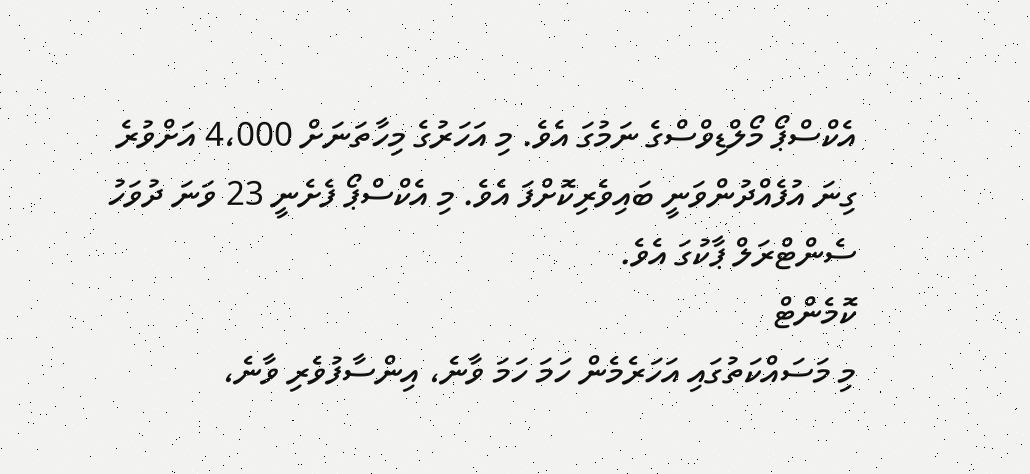އެކްސްޕޯ މޯލްޑިވްސްގެ ނަމުގަ އެވެ. މި އަހަރުގެ މިހާތަނަށް 4،000 އަށްވުރެ ގިނަ އުފެއްދުންވަނީ ބައިވެރިކޮށްފަ އެވެ. މި އެކްސްޕޯ ފެށެނީ 23 ވަނަ ދުވަހު ސެންޓްރަލް ޕާކުގަ އެވެ.
ކޮމެންޓް
މި މަސައްކަތުގައި އަހަރެމެން ހަމަ ހަމަ ވާނެ، އިންސާފުވެރި ވާނެ،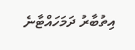އިތުބާރު ދަމަހައްޓާނެ